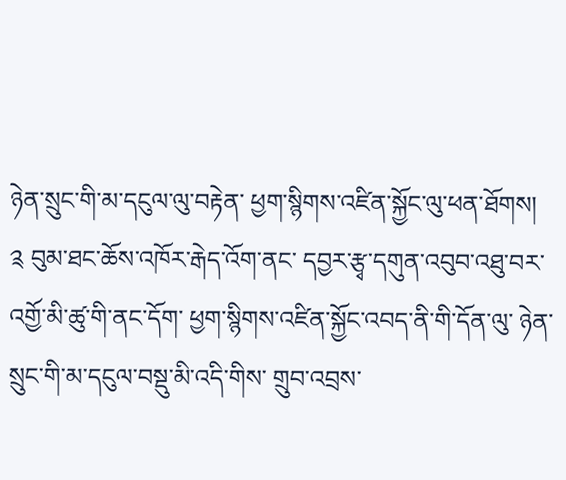ཉེན་སྲུང་གི་མ་དངུལ་ལུ་བརྟེན་ ཕྱག་སྙིགས་འཛིན་སྐྱོང་ལུ་ཕན་ཐོགས།
༉ བུམ་ཐང་ཆོས་འཁོར་རྒེད་འོག་ནང་ དབྱར་རྩྭ་དགུན་འབུབ་འཐུ་བར་འགྱོ་མི་ཚུ་གི་ནང་དོག་ ཕྱག་སྙིགས་འཛིན་སྐྱོང་འབད་ནི་གི་དོན་ལུ་ ཉེན་སྲུང་གི་མ་དངུལ་བསྡུ་མི་འདི་གིས་ གྲུབ་འབྲས་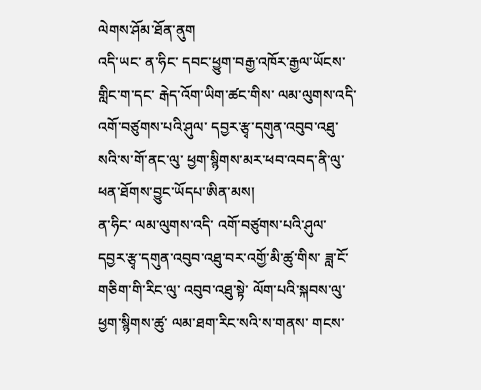ལེགས་ཤོམ་ཐོན་ནུག
འདི་ཡང་ ན་ཧིང་ དབང་ཕྱུག་བརྒྱ་འཁོར་རྒྱལ་ཡོངས་གླིང་ག་དང་ རྒེད་འོག་ཡིག་ཚང་གིས་ ལམ་ལུགས་འདི་ འགོ་བཙུགས་པའི་ཤུལ་ དབྱར་རྩྭ་དགུན་འབུབ་འཐུ་སའི་ས་གོ་ནང་ལུ་ ཕྱག་སྙིགས་མར་ཕབ་འབད་ནི་ལུ་ ཕན་ཐོགས་བྱུང་ཡོདཔ་ཨིན་མས།
ན་ཧིང་ ལམ་ལུགས་འདི་ འགོ་བཙུགས་པའི་ཤུལ་ དབྱར་རྩྭ་དགུན་འབུབ་འཐུ་བར་འགྱོ་མི་ཚུ་གིས་ ཟླ་ངོ་གཅིག་གི་རིང་ལུ་ འབུབ་འཐུ་སྟེ་ ལོག་པའི་སྐབས་ལུ་ ཕྱག་སྙིགས་ཚུ་ ལམ་ཐག་རིང་སའི་ས་གནས་ གངས་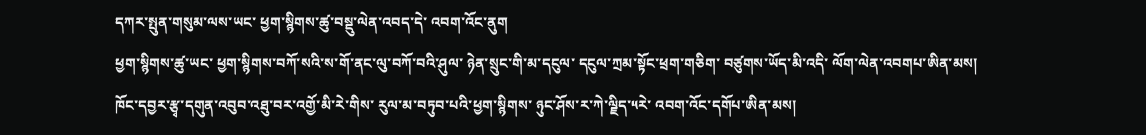དཀར་སྤུན་གསུམ་ལས་ཡང་ ཕྱག་སྙིགས་ཚུ་བསྡུ་ལེན་འབད་དེ་ འབག་འོང་ནུག
ཕྱག་སྙིགས་ཚུ་ཡང་ ཕྱག་སྙིགས་བཀོ་སའི་ས་གོ་ནང་ལུ་བཀོ་བའི་ཤུལ་ ཉེན་སྲུང་གི་མ་དངུལ་ དངུལ་ཀྲམ་སྟོང་ཕྲག་གཅིག་ བཙུགས་ཡོད་མི་འདི་ ལོག་ལེན་འབགཔ་ཨིན་མས།
ཁོང་དབྱར་རྩྭ་དགུན་འབུབ་འཐུ་བར་འགྱོ་མི་རེ་གིས་ རུལ་མ་བཏུབ་པའི་ཕྱག་སྙིགས་ ཉུང་ཤོས་ར་ཀེ་ལྗིད་༥རེ་ འབག་འོང་དགོཔ་ཨིན་མས།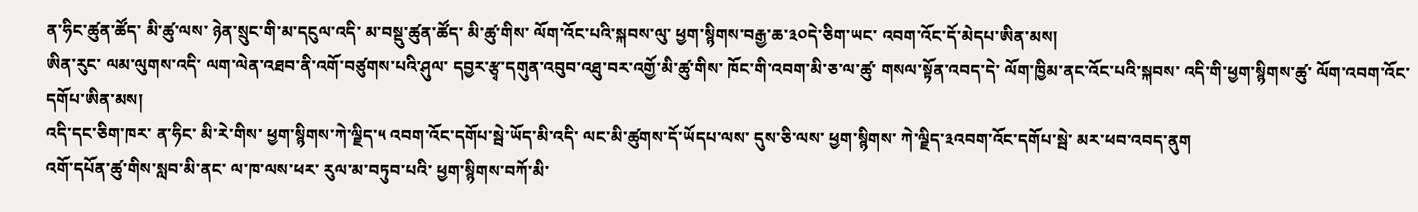ན་ཧིང་ཚུན་ཚོད་ མི་ཚུ་ལས་ ཉེན་སྲུང་གི་མ་དངུལ་འདི་ མ་བསྡུ་ཚུན་ཚོད་ མི་ཚུ་གིས་ ལོག་འོང་པའི་སྐབས་ལུ་ ཕྱག་སྙིགས་བརྒྱ་ཆ་༣༠དེ་ཅིག་ཡང་ འབག་འོང་དོ་མེདཔ་ཨིན་མས།
ཨིན་རུང་ ལམ་ལུགས་འདི་ ལག་ལེན་འཐབ་ནི་འགོ་བཙུགས་པའི་ཤུལ་ དབྱར་རྩྭ་དགུན་འབུབ་འཐུ་བར་འགྱོ་མི་ཚུ་གིས་ ཁོང་གི་འབག་མི་ཅ་ལ་ཚུ་ གསལ་སྟོན་འབད་དེ་ ལོག་ཁྱིམ་ནང་འོང་པའི་སྐབས་ འདི་གི་ཕྱག་སྙིགས་ཚུ་ ལོག་འབག་འོང་དགོཔ་ཨིན་མས།
འདི་དང་ཅིག་ཁར་ ན་ཧིང་ མི་རེ་གིས་ ཕྱག་སྙིགས་ཀེ་ལྗིད་༥ འབག་འོང་དགོཔ་སྦེ་ཡོད་མི་འདི་ ལང་མི་ཚུགས་དོ་ཡོདཔ་ལས་ དུས་ཅི་ལས་ ཕྱག་སྙིགས་ ཀེ་ལྗིད་༣འབག་འོང་དགོཔ་སྦེ་ མར་ཕབ་འབད་ནུག
འགོ་དཔོན་ཚུ་གིས་སླབ་མི་ནང་ ལ་ཁ་ལས་ཕར་ རུལ་མ་བཏུབ་པའི་ ཕྱག་སྙིགས་བཀོ་མི་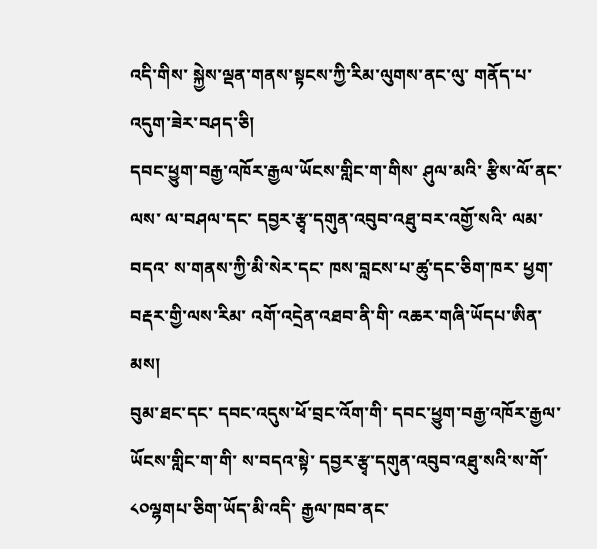འདི་གིས་ སྐྱེས་ལྡན་གནས་སྟངས་ཀྱི་རིམ་ལུགས་ནང་ལུ་ གནོད་པ་འདུག་ཟེར་བཤད་ཅི།
དབང་ཕྱུག་བརྒྱ་འཁོར་རྒྱལ་ཡོངས་གླིང་ག་གིས་ ཤུལ་མའི་ རྩིས་ལོ་ནང་ལས་ ལ་བཤལ་དང་ དབྱར་རྩྭ་དགུན་འབུབ་འཐུ་བར་འགྱོ་སའི་ ལམ་བདའ་ ས་གནས་ཀྱི་མི་སེར་དང་ ཁས་བླངས་པ་ཚུ་དང་ཅིག་ཁར་ ཕྱག་བརྡར་གྱི་ལས་རིམ་ འགོ་འདྲེན་འཐབ་ནི་གི་ འཆར་གཞི་ཡོདཔ་ཨིན་མས།
བུམ་ཐང་དང་ དབང་འདུས་ཕོ་བྲང་འོག་གི་ དབང་ཕྱུག་བརྒྱ་འཁོར་རྒྱལ་ཡོངས་གླིང་ག་གི་ ས་བདའ་སྟེ་ དབྱར་རྩྭ་དགུན་འབུབ་འཐུ་སའི་ས་གོ་༨༠ལྷགཔ་ཅིག་ཡོད་མི་འདི་ རྒྱལ་ཁབ་ནང་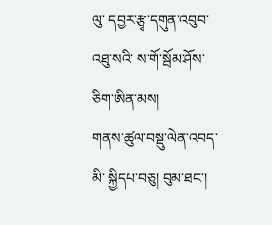ལུ་ དབྱར་རྩྭ་དགུན་འབུབ་འཐུ་སའི་ ས་གོ་སྦོམ་ཤོས་ཅིག་ཨིན་མས།
གནས་ཚུལ་བསྡུ་ལེན་འབད་མི་ སྐྱིདཔ་བཅུ། བུམ་ཐང་།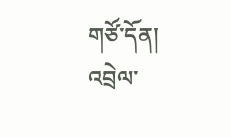གཙོ་དོན།
འབྲེལ་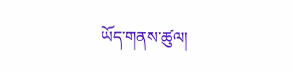ཡོད་གནས་ཚུལ།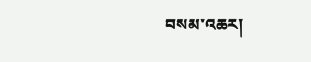བསམ་འཆར།